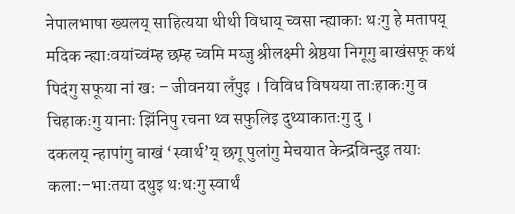नेपालभाषा ख्यलय् साहित्यया थीथी विधाय् च्वसा न्ह्याकाः थःगु हे मतापय् मदिक न्ह्याःवयांच्वंम्ह छम्ह च्वमि मय्जु श्रीलक्ष्मी श्रेष्ठया निगूगु बाखंसफू कथं पिदंगु सफूया नां खः – जीवनया लँपुइ । विविध विषयया ताःहाकःगु व चिहाकःगु यानाः झिंनिपु रचना थ्व सफुलिइ दुथ्याकातःगु दु ।
दकलय् न्हापांगु बाखं ‘स्वार्थ’य् छगू पुलांगु मेचयात केन्द्रविन्दुइ तयाः कलाः–भाःतया दथुइ थःथःगु स्वार्थं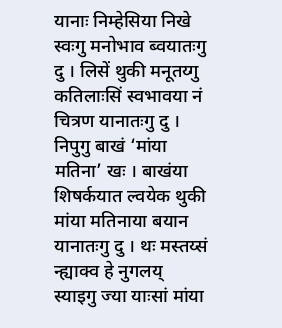यानाः निम्हेसिया निखे स्वःगु मनोभाव ब्वयातःगु दु । लिसें थुकी मनूतय्गु कतिलाःसिं स्वभावया नं चित्रण यानातःगु दु । निपुगु बाखं ‘मांया मतिना’ खः । बाखंया शिषर्कयात ल्वयेक थुकी मांया मतिनाया बयान यानातःगु दु । थः मस्तय्सं न्ह्याक्व हे नुगलय् स्याइगु ज्या याःसां मांया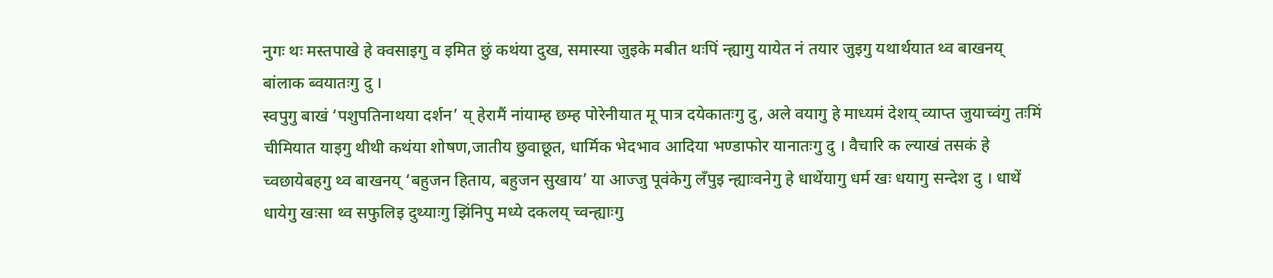नुगः थः मस्तपाखे हे क्वसाइगु व इमित छुं कथंया दुख, समास्या जुइके मबीत थःपिं न्ह्यागु यायेत नं तयार जुइगु यथार्थयात थ्व बाखनय् बांलाक ब्वयातःगु दु ।
स्वपुगु बाखं ‘पशुपतिनाथया दर्शन’ य् हेरामैं नांयाम्ह छम्ह पोरेनीयात मू पात्र दयेकातःगु दु, अले वयागु हे माध्यमं देशय् व्याप्त जुयाच्वंगु तःमिं चीमियात याइगु थीथी कथंया शोषण,जातीय छुवाछूत, धार्मिक भेदभाव आदिया भण्डाफोर यानातःगु दु । वैचारि क ल्याखं तसकं हे च्वछायेबहगु थ्व बाखनय् ‘बहुजन हिताय, बहुजन सुखाय’ या आज्जु पूवंकेगु लँपुइ न्ह्याःवनेगु हे धाथेंयागु धर्म खः धयागु सन्देश दु । धाथें धायेगु खःसा थ्व सफुलिइ दुथ्याःगु झिंनिपु मध्ये दकलय् च्वन्ह्याःगु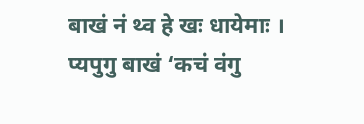बाखं नं थ्व हे खः धायेमाः ।
प्यपुगु बाखं ‘कचं वंगु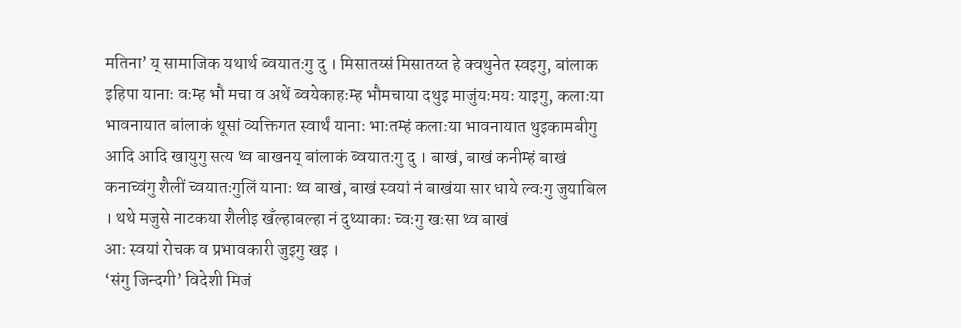मतिना’ य् सामाजिक यथार्थ ब्वयातःगु दु । मिसातय्सं मिसातय्त हे क्वथुनेत स्वइगु, बांलाक इहिपा यानाः वःम्ह भौ मचा व अथें ब्वयेकाहःम्ह भौमचाया दथुइ माजुंयःमयः याइगु, कलाःया भावनायात बांलाकं थूसां व्यक्तिगत स्वार्थं यानाः भाःतम्हं कलाःया भावनायात थुइकामबीगु आदि आदि खायुगु सत्य थ्व बाखनय् बांलाकं ब्वयातःगु दु । बाखं, बाखं कनीम्हं बाखं कनाच्वंगु शैलीं च्वयातःगुलिं यानाः थ्व बाखं, बाखं स्वयां नं बाखंया सार धाये ल्वःगु जुयाबिल । थथे मजुसे नाटकया शैलीइ खँल्हाबल्हा नं दुथ्याकाः च्वःगु खःसा थ्व बाखं
आः स्वयां रोचक व प्रभावकारी जुइगु खइ ।
‘संगु जिन्दगी’ विदेशी मिजं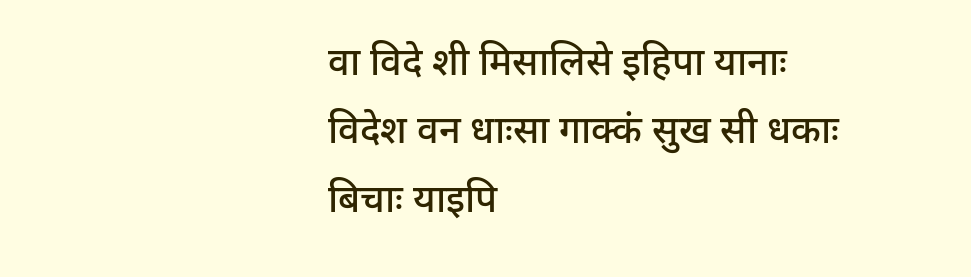वा विदे शी मिसालिसे इहिपा यानाः विदेश वन धाःसा गाक्कं सुख सी धकाः बिचाः याइपि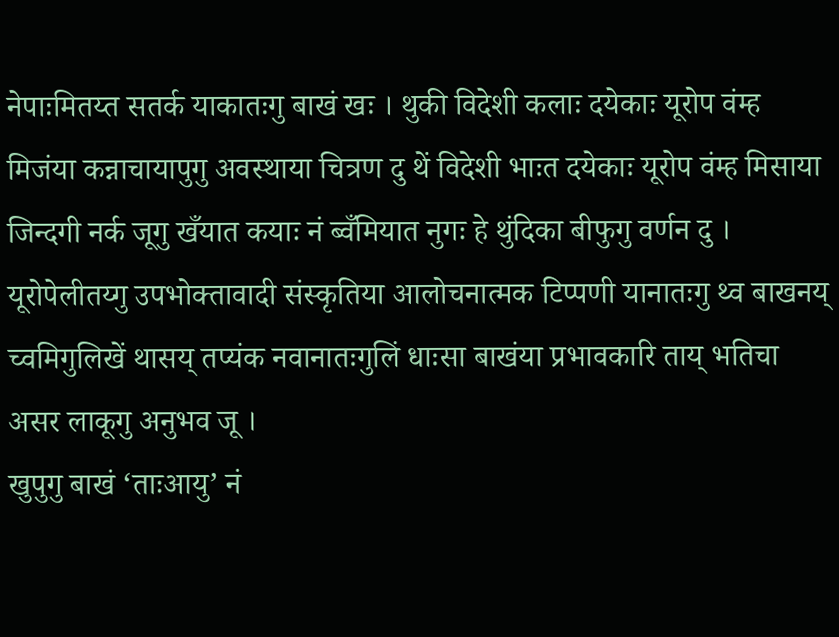नेपाःमितय्त सतर्क याकातःगु बाखं खः । थुकी विदेशी कलाः दयेकाः यूरोप वंम्ह मिजंया कन्नाचायापुगु अवस्थाया चित्रण दु थें विदेशी भाःत दयेकाः यूरोप वंम्ह मिसाया जिन्दगी नर्क जूगु खँयात कयाः नं ब्वँमियात नुगः हे थुंदिका बीफुगु वर्णन दु । यूरोपेलीतय्गु उपभोक्तावादी संस्कृतिया आलोचनात्मक टिप्पणी यानातःगु थ्व बाखनय् च्वमिगुलिखें थासय् तप्यंक नवानातःगुलिं धाःसा बाखंया प्रभावकारि ताय् भतिचा असर लाकूगु अनुभव जू ।
खुपुगु बाखं ‘ताःआयु’ नं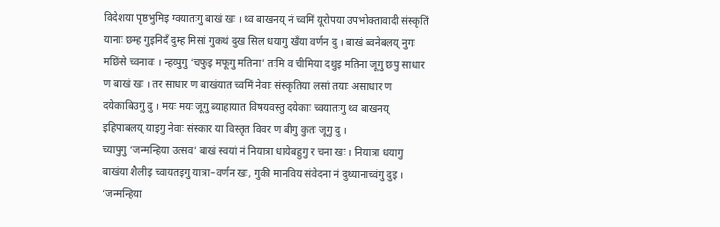विदेशया पृष्ठभुमिइ ग्वयातःगु बाखं खः । थ्व बाखनय् नं च्वमिं यूरोपया उपभोक्तावादी संस्कृतिं यानाः छम्ह गुइनिदँ दुम्ह मिसां गुकथं दुख सिल धयागु खँया वर्णन दु । बाखं ब्वनेबलय् नुगः मछिंसे च्वनावः । न्हय्पुगु ‘चफुइ मफूगु मतिना’ तःमि व चीमिया दथुइ मतिना जूगु छपु साधार ण बाखं खः । तर साधार ण बाखंयात च्वमिं नेवाः संस्कृतिया लसां तयाः असाधार ण दयेकाबिउगु दु । मयः मयः जूगु ब्याहायात विषयवस्तु दयेकाः च्वयातःगु थ्व बाखनय् इहिपाबलय् याइगु नेवाः संस्कार या विस्तृत विवर ण बीगु कुतः जूगु दु ।
च्यापुगु ‘जन्मन्हिया उत्सव’ बाखं स्वयां नं नियात्रा धायेबहुगु र चना खः । नियात्रा धयागु बाखंया शैलीइ च्वायतइगु यात्रा–वर्णन खः, गुकी मानविय संवेदना नं दुथ्यानाच्वंगु दुइ । ‘जन्मन्हिया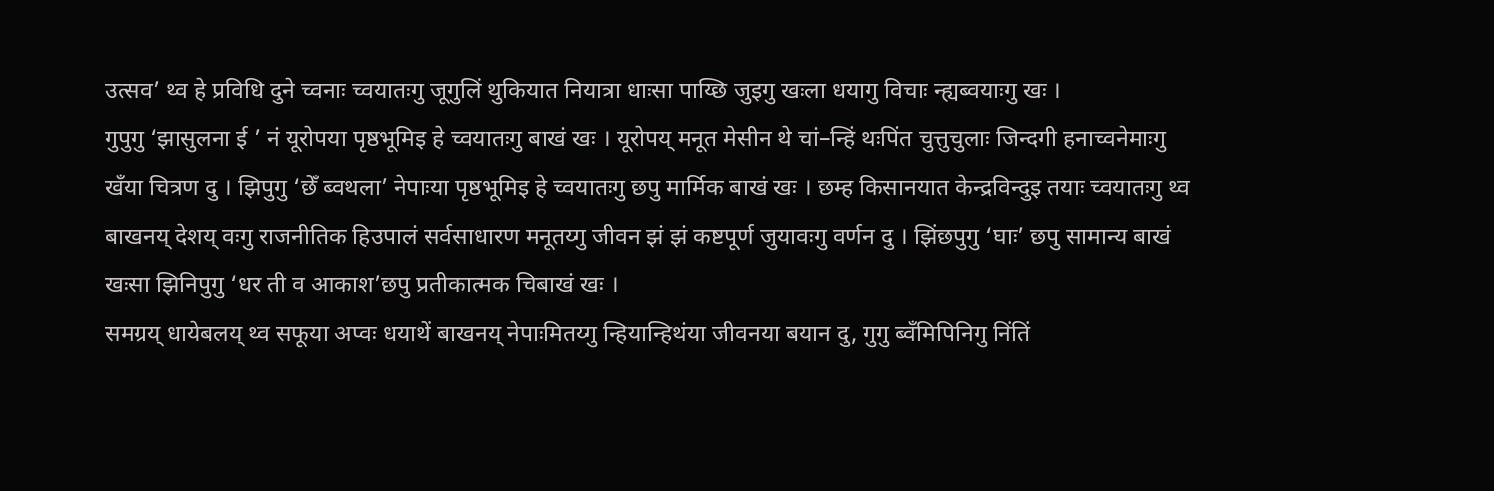उत्सव’ थ्व हे प्रविधि दुने च्वनाः च्वयातःगु जूगुलिं थुकियात नियात्रा धाःसा पाय्छि जुइगु खःला धयागु विचाः न्ह्यब्वयाःगु खः ।
गुपुगु ‘झासुलना ई ’ नं यूरोपया पृष्ठभूमिइ हे च्वयातःगु बाखं खः । यूरोपय् मनूत मेसीन थे चां–न्हिं थःपिंत चुत्तुचुलाः जिन्दगी हनाच्वनेमाःगु खँया चित्रण दु । झिपुगु ‘छेँ ब्वथला’ नेपाःया पृष्ठभूमिइ हे च्वयातःगु छपु मार्मिक बाखं खः । छम्ह किसानयात केन्द्रविन्दुइ तयाः च्वयातःगु थ्व बाखनय् देशय् वःगु राजनीतिक हिउपालं सर्वसाधारण मनूतय्गु जीवन झं झं कष्टपूर्ण जुयावःगु वर्णन दु । झिंछपुगु ‘घाः’ छपु सामान्य बाखं खःसा झिनिपुगु ‘धर ती व आकाश’छपु प्रतीकात्मक चिबाखं खः ।
समग्रय् धायेबलय् थ्व सफूया अप्वः धयाथें बाखनय् नेपाःमितय्गु न्हियान्हिथंया जीवनया बयान दु, गुगु ब्वँमिपिनिगु निंतिं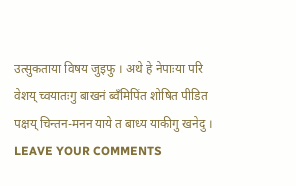उत्सुकताया विषय जुइफु । अथे हे नेपाःया परि वेशय् च्वयातःगु बाखनं ब्वँमिपिंत शोषित पीडित पक्षय् चिन्तन-मनन याये त बाध्य याकीगु खनेदु ।
LEAVE YOUR COMMENTS